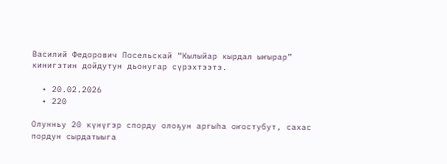Василий Федорович Посельскай “Кылыйар кырдал ыҥырар” кинигэтин дойдутун дьонугар сүрэхтээтэ.

  • 20.02.2026
  • 220

Олунньу 20 күнүгэр спорду олоҕун аргыһа оҥостубут, сахас пордун сырдатыыга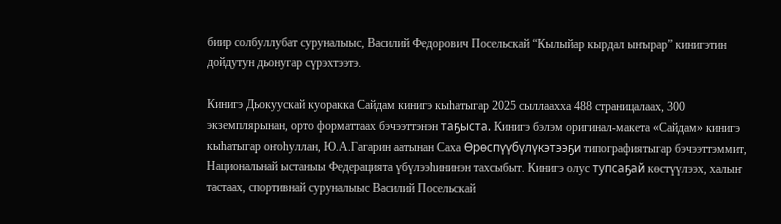биир солбуллубат суруналыыс, Василий Федорович Посельскай “Кылыйар кырдал ыҥырар” кинигэтин дойдутун дьонугар сүрэхтээтэ.

Кинигэ Дьокуускай куоракка Сайдам кинигэ кыһатыгар 2025 сыллаахха 488 страницалаах, 300 экземплярынан, орто форматтаах бэчээттэнэн таҕыста. Кинигэ бэлэм оригинал-макета «Сайдам» кинигэ кыһатыгар оҥоһуллан, Ю.А.Гагарин аатынан Саха Өрөспүүбүлүкэтээҕи типографиятыгар бэчээттэммит, Национальнай ыстаныы Федерацията үбүлээһининэн тахсыбыт. Кинигэ олус тупсаҕай көстүүлээх, халыҥ тастаах, спортивнай суруналыыс Василий Посельскай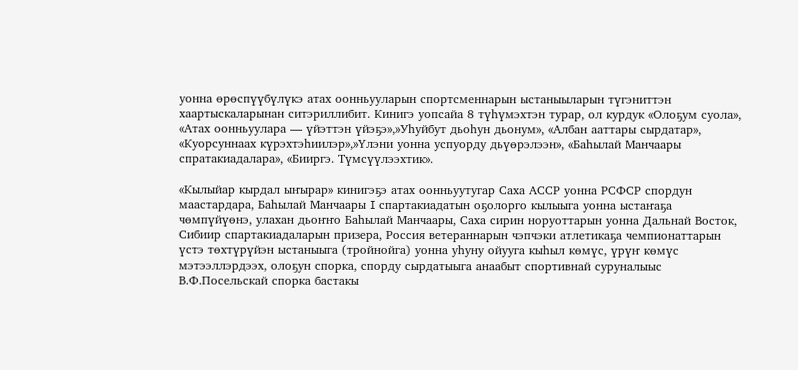уонна өрөспүүбүлүкэ атах оонньууларын спортсменнарын ыстаныыларын түгэниттэн хаартыскаларынан ситэриллибит. Кинигэ уопсайа 8 түһүмэхтэн турар, ол курдук «Олоҕум суола», «Атах оонньуулара — үйэттэн үйэҕэ»,»Уһуйбут дьоһун дьонум», «Албан ааттары сырдатар», «Куорсуннаах күрэхтэһиилэр»,»Үлэни уонна успуорду дьүөрэлээн», «Баһылай Манчаары спратакиадалара», «Бииргэ. Түмсүүлээхтик».

«Кылыйар кырдал ыҥырар» кинигэҕэ атах оонньуутугар Саха АССР уонна РСФСР спордун маастардара, Баһылай Манчаары I спартакиадатын оҕолорго кылыыга уонна ыстаҥаҕа чөмпүйүөнэ, улахан дьоҥҥо Баһылай Манчаары, Саха сирин норуоттарын уонна Дальнай Восток, Сибиир спартакиадаларын призера, Россия ветераннарын чэпчэки атлетикаҕа чемпионаттарын үстэ төхтүрүйэн ыстаныыга (тройнойга) уонна уһуну ойууга кыһыл көмүс, үрүҥ көмүс мэтээллэрдээх, олоҕун спорка, спорду сырдатыыга анаабыт спортивнай суруналыыс В.Ф.Посельскай спорка бастакы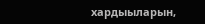хардыыларын,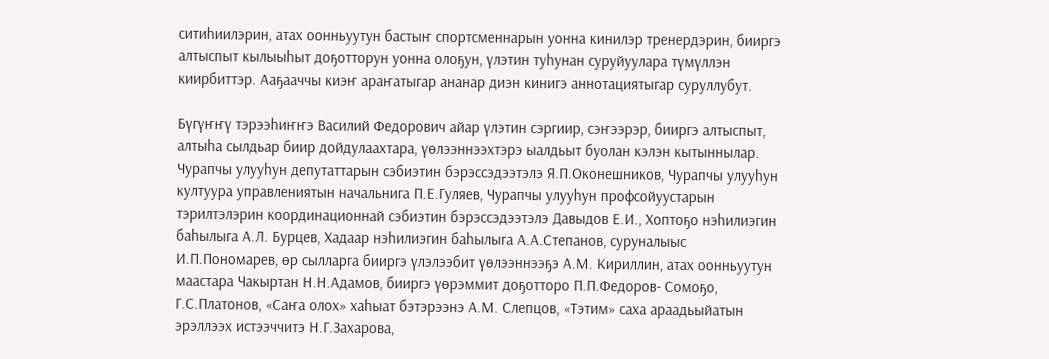ситиһиилэрин, атах оонньуутун бастыҥ спортсменнарын уонна кинилэр тренердэрин, бииргэ алтыспыт кылыыһыт доҕотторун уонна олоҕун, үлэтин туһунан суруйуулара түмүллэн киирбиттэр. Ааҕааччы киэҥ араҥатыгар ананар диэн кинигэ аннотациятыгар суруллубут.

Бүгүҥҥү тэрээһиҥҥэ Василий Федорович айар үлэтин сэргиир, сэҥээрэр, бииргэ алтыспыт, алтыһа сылдьар биир дойдулаахтара, үөлээннээхтэрэ ыалдьыт буолан кэлэн кытыннылар. Чурапчы улууһун депутаттарын сэбиэтин бэрэссэдээтэлэ Я.П.Оконешников, Чурапчы улууһун култуура управлениятын начальнига П.Е.Гуляев, Чурапчы улууһун профсойуустарын тэрилтэлэрин координационнай сэбиэтин бэрэссэдээтэлэ Давыдов Е.И., Хоптоҕо нэһилиэгин баһылыга А.Л. Бурцев, Хадаар нэһилиэгин баһылыга А.А.Степанов, суруналыыс И.П.Пономарев, өр сылларга бииргэ үлэлээбит үөлээннээҕэ А.М. Кириллин, атах оонньуутун маастара Чакыртан Н.Н.Адамов, бииргэ үөрэммит доҕотторо П.П.Федоров- Сомоҕо, Г.С.Платонов, «Саҥа олох» хаһыат бэтэрээнэ А.М. Слепцов, «Тэтим» саха араадьыйатын эрэллээх истээччитэ Н.Г.Захарова,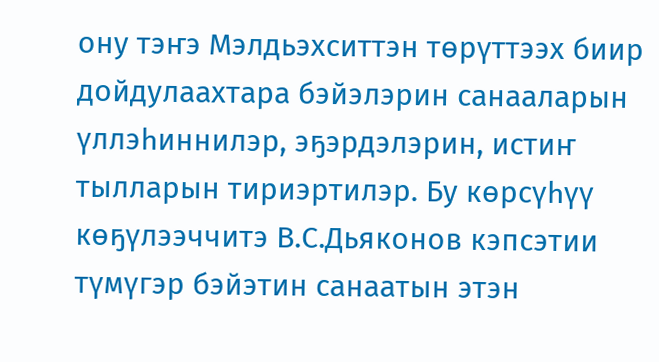ону тэҥэ Мэлдьэхситтэн төрүттээх биир дойдулаахтара бэйэлэрин санааларын үллэһиннилэр, эҕэрдэлэрин, истиҥ тылларын тириэртилэр. Бу көрсүһүү көҕүлээччитэ В.С.Дьяконов кэпсэтии түмүгэр бэйэтин санаатын этэн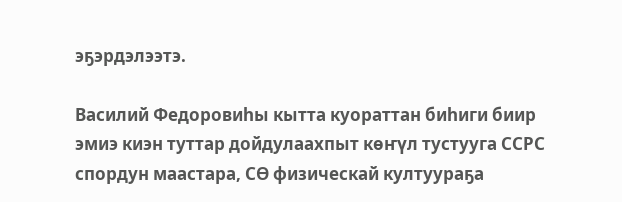эҕэрдэлээтэ.

Василий Федоровиһы кытта куораттан биһиги биир эмиэ киэн туттар дойдулаахпыт көҥүл тустууга ССРС спордун маастара, СӨ физическай култуураҕа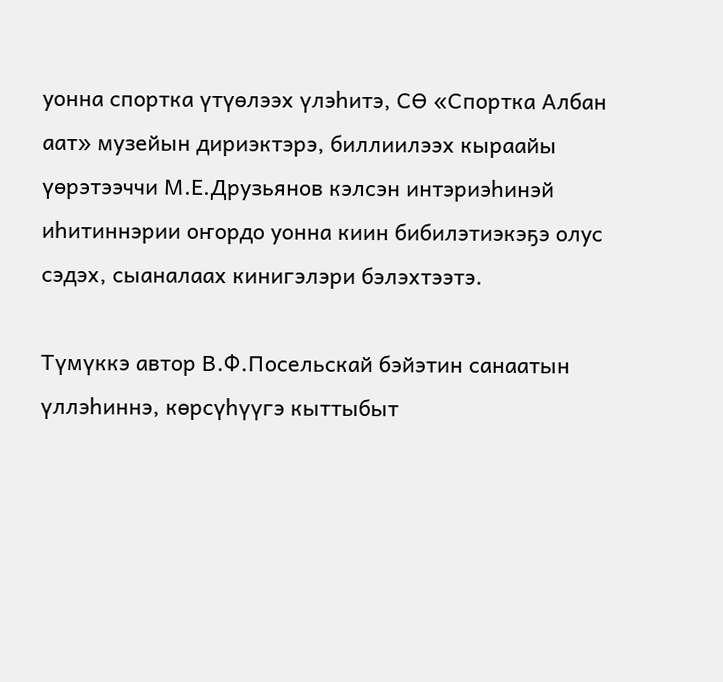уонна спортка үтүөлээх үлэһитэ, СӨ «Спортка Албан аат» музейын дириэктэрэ, биллиилээх кыраайы үөрэтээччи М.Е.Друзьянов кэлсэн интэриэһинэй иһитиннэрии оҥордо уонна киин бибилэтиэкэҕэ олус сэдэх, сыаналаах кинигэлэри бэлэхтээтэ.

Түмүккэ автор В.Ф.Посельскай бэйэтин санаатын үллэһиннэ, көрсүһүүгэ кыттыбыт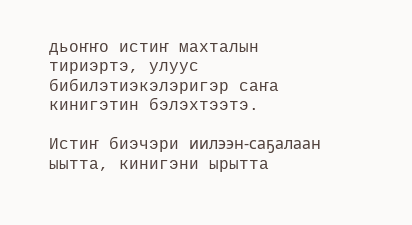дьоҥҥо истиҥ махталын тириэртэ, улуус бибилэтиэкэлэригэр саҥа кинигэтин бэлэхтээтэ.

Истиҥ биэчэри иилээн-саҕалаан ыытта, кинигэни ырытта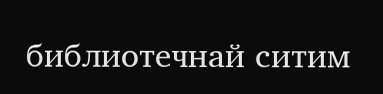библиотечнай ситим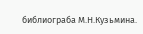библиограба М.Н.Кузьмина.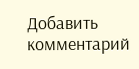Добавить комментарий